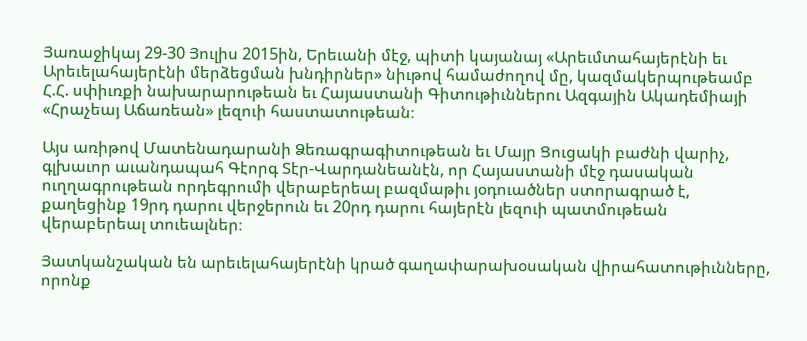Յառաջիկայ 29-30 Յուլիս 2015ին, Երեւանի մէջ, պիտի կայանայ «Արեւմտահայերէնի եւ Արեւելահայերէնի մերձեցման խնդիրներ» նիւթով համաժողով մը, կազմակերպութեամբ Հ.Հ. սփիւռքի նախարարութեան եւ Հայաստանի Գիտութիւններու Ազգային Ակադեմիայի «Հրաչեայ Աճառեան» լեզուի հաստատութեան։

Այս առիթով Մատենադարանի Ձեռագրագիտութեան եւ Մայր Ցուցակի բաժնի վարիչ, գլխաւոր աւանդապահ Գէորգ Տէր-Վարդանեանէն, որ Հայաստանի մէջ դասական ուղղագրութեան որդեգրումի վերաբերեալ բազմաթիւ յօդուածներ ստորագրած է, քաղեցինք 19րդ դարու վերջերուն եւ 20րդ դարու հայերէն լեզուի պատմութեան վերաբերեալ տուեալներ։

Յատկանշական են արեւելահայերէնի կրած գաղափարախօսական վիրահատութիւնները, որոնք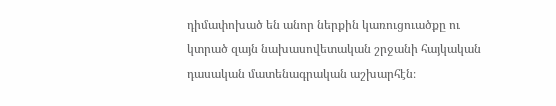դիմափոխած են անոր ներքին կառուցուածքը ու կտրած զայն նախասովետական շրջանի հայկական դասական մատենագրական աշխարհէն։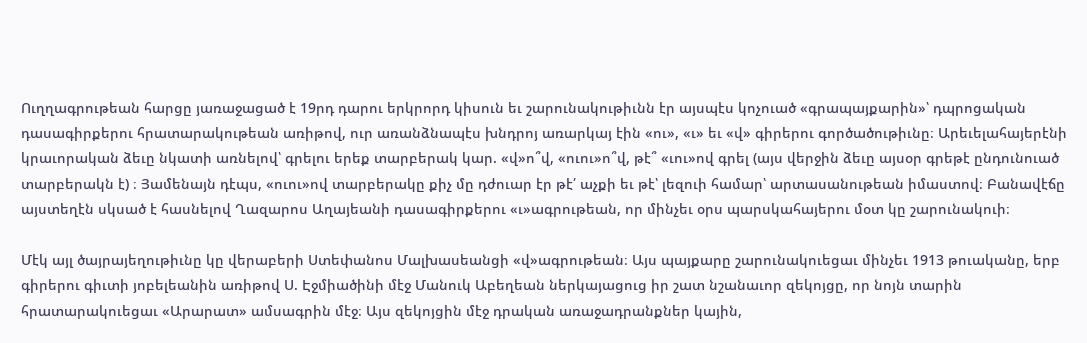Ուղղագրութեան հարցը յառաջացած է 19րդ դարու երկրորդ կիսուն եւ շարունակութիւնն էր այսպէս կոչուած «գրապայքարին»՝ դպրոցական դասագիրքերու հրատարակութեան առիթով, ուր առանձնապէս խնդրոյ առարկայ էին «ու», «ւ» եւ «վ» գիրերու գործածութիւնը։ Արեւելահայերէնի կրաւորական ձեւը նկատի առնելով՝ գրելու երեք տարբերակ կար. «վ»ո՞վ, «ուու»ո՞վ, թէ՞ «ւու»ով գրել (այս վերջին ձեւը այսօր գրեթէ ընդունուած տարբերակն է) ։ Յամենայն դէպս, «ուու»ով տարբերակը քիչ մը դժուար էր թէ՛ աչքի եւ թէ՝ լեզուի համար՝ արտասանութեան իմաստով։ Բանավէճը այստեղէն սկսած է հասնելով Ղազարոս Աղայեանի դասագիրքերու «ւ»ագրութեան, որ մինչեւ օրս պարսկահայերու մօտ կը շարունակուի։

Մէկ այլ ծայրայեղութիւնը կը վերաբերի Ստեփանոս Մալխասեանցի «վ»ագրութեան։ Այս պայքարը շարունակուեցաւ մինչեւ 1913 թուականը, երբ գիրերու գիւտի յոբելեանին առիթով Ս. Էջմիածինի մէջ Մանուկ Աբեղեան ներկայացուց իր շատ նշանաւոր զեկոյցը, որ նոյն տարին հրատարակուեցաւ «Արարատ» ամսագրին մէջ։ Այս զեկոյցին մէջ դրական առաջադրանքներ կային,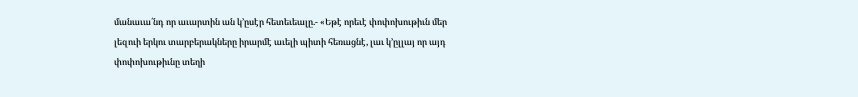մանաւա՛նդ որ աւարտին ան կ՚ըսէր հետեւեալը.- «Եթէ որեւէ փոփոխութիւն մեր լեզուի երկու տարբերակները իրարմէ աւելի պիտի հեռացնէ, լաւ կ՚ըլլայ որ այդ փոփոխութիւնը տեղի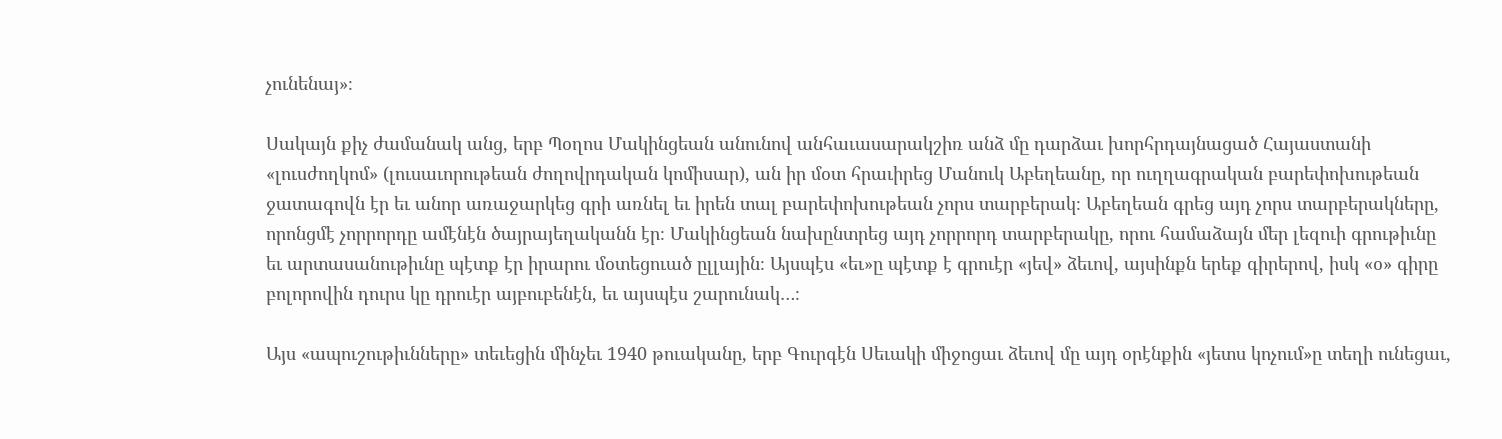չունենայ»։

Սակայն քիչ ժամանակ անց, երբ Պօղոս Մակինցեան անունով անհաւասարակշիռ անձ մը դարձաւ խորհրդայնացած Հայաստանի «լուսժողկոմ» (լուսաւորութեան ժողովրդական կոմիսար), ան իր մօտ հրաւիրեց Մանուկ Աբեղեանը, որ ուղղագրական բարեփոխութեան ջատագովն էր եւ անոր առաջարկեց գրի առնել եւ իրեն տալ բարեփոխութեան չորս տարբերակ։ Աբեղեան գրեց այդ չորս տարբերակները, որոնցմէ չորրորդը ամէնէն ծայրայեղականն էր։ Մակինցեան նախընտրեց այդ չորրորդ տարբերակը, որու համաձայն մեր լեզուի գրութիւնը եւ արտասանութիւնը պէտք էր իրարու մօտեցուած ըլլային։ Այսպէս «եւ»ը պէտք է գրուէր «յեվ» ձեւով, այսինքն երեք գիրերով, իսկ «օ» գիրը բոլորովին դուրս կը դրուէր այբուբենէն, եւ այսպէս շարունակ…։

Այս «ապուշութիւնները» տեւեցին մինչեւ 1940 թուականը, երբ Գուրգէն Սեւակի միջոցաւ ձեւով մը այդ օրէնքին «յետս կոչում»ը տեղի ունեցաւ,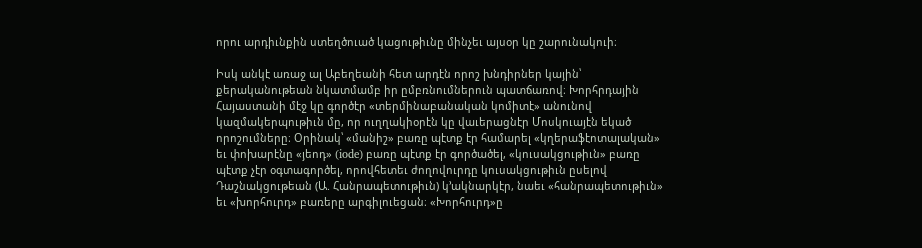որու արդիւնքին ստեղծուած կացութիւնը մինչեւ այսօր կը շարունակուի։

Իսկ անկէ առաջ ալ Աբեղեանի հետ արդէն որոշ խնդիրներ կային՝ քերականութեան նկատմամբ իր ըմբռնումներուն պատճառով։ Խորհրդային Հայաստանի մէջ կը գործէր «տերմինաբանական կոմիտէ» անունով կազմակերպութիւն մը, որ ուղղակիօրէն կը վաւերացնէր Մոսկուայէն եկած որոշումները։ Օրինակ՝ «մանիշ» բառը պէտք էր համարել «կղերաֆէոտալական» եւ փոխարէնը «յեոդ» (iode) բառը պէտք էր գործածել, «կուսակցութիւն» բառը պէտք չէր օգտագործել, որովհետեւ ժողովուրդը կուսակցութիւն ըսելով Դաշնակցութեան (Ա. Հանրապետութիւն) կ՚ակնարկէր, նաեւ «հանրապետութիւն» եւ «խորհուրդ» բառերը արգիլուեցան։ «Խորհուրդ»ը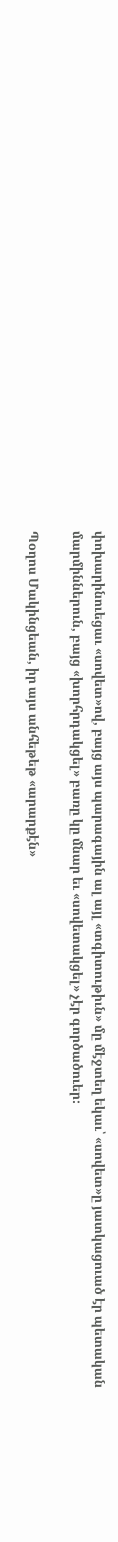փոխարինուեցաւ «սովետ»ով, բայց այս պարագային ալ այլ «տգիտութիւն» մը մէջտեղ եկաւ՝ «սովետ»ը յատկացուած էր պետական մարմիններուն, բայց «խորհրդակցել» բառը կը մնար եւ «սովետակցել» չէր գործածուեր։

Պօղոս Մակինցեան, իր այս անհեթեթ «արարքէն»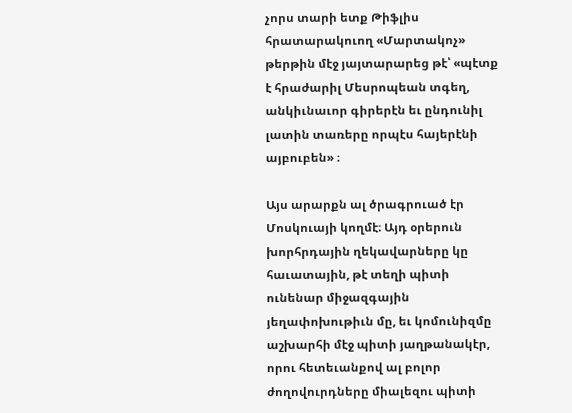չորս տարի ետք Թիֆլիս հրատարակուող «Մարտակոչ» թերթին մէջ յայտարարեց թէ՝ «պէտք է հրաժարիլ Մեսրոպեան տգեղ, անկիւնաւոր գիրերէն եւ ընդունիլ լատին տառերը որպէս հայերէնի այբուբեն» ։

Այս արարքն ալ ծրագրուած էր Մոսկուայի կողմէ։ Այդ օրերուն խորհրդային ղեկավարները կը հաւատային, թէ տեղի պիտի ունենար միջազգային յեղափոխութիւն մը, եւ կոմունիզմը աշխարհի մէջ պիտի յաղթանակէր, որու հետեւանքով ալ բոլոր ժողովուրդները միալեզու պիտի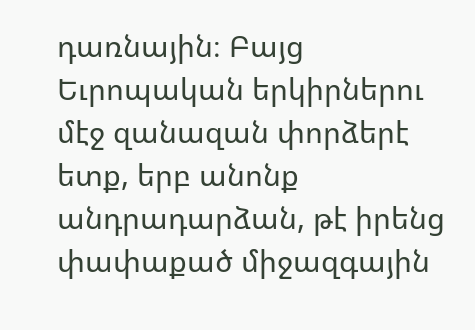դառնային։ Բայց Եւրոպական երկիրներու մէջ զանազան փորձերէ ետք, երբ անոնք անդրադարձան, թէ իրենց փափաքած միջազգային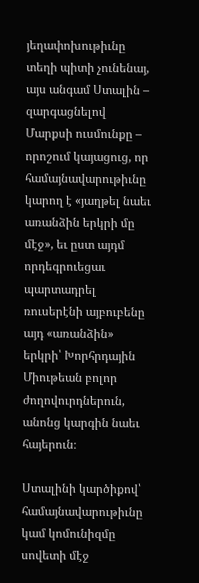յեղափոխութիւնը տեղի պիտի չունենայ, այս անգամ Ստալին – զարգացնելով Մարքսի ուսմունքը – որոշում կայացուց, որ համայնավարութիւնը կարող է «յաղթել նաեւ առանձին երկրի մը մէջ», եւ ըստ այդմ որդեգրուեցաւ պարտադրել ռուսերէնի այբուբենը այդ «առանձին» երկրի՝ Խորհրդային Միութեան բոլոր ժողովուրդներուն, անոնց կարգին նաեւ հայերուն։

Ստալինի կարծիքով՝ համայնավարութիւնը կամ կոմունիզմը սովետի մէջ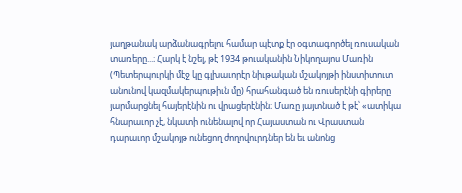յաղթանակ արձանագրելու համար պէտք էր օգտագործել ռուսական տառերը...։ Հարկ է նշել, թէ 1934 թուականին Նիկողայոս Մառին (Պետերպուրկի մէջ կը գլխաւորէր նիւթական մշակոյթի ինստիտուտ անունով կազմակերպութիւն մը) հրահանգած են ռուսերէնի գիրերը յարմարցնել հայերէնին ու վրացերէնին։ Մառը յայտնած է թէ՝ «ատիկա հնարաւոր չէ, նկատի ունենալով որ Հայաստան ու Վրաստան դարաւոր մշակոյթ ունեցող ժողովուրդներ են եւ անոնց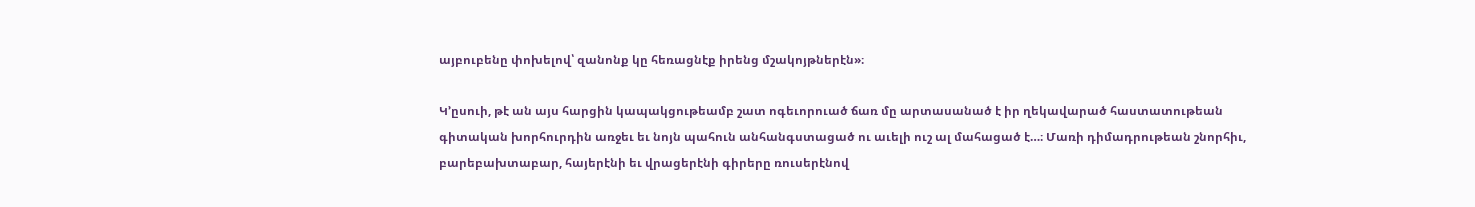այբուբենը փոխելով՝ զանոնք կը հեռացնէք իրենց մշակոյթներէն»։

Կ՚ըսուի, թէ ան այս հարցին կապակցութեամբ շատ ոգեւորուած ճառ մը արտասանած է իր ղեկավարած հաստատութեան գիտական խորհուրդին առջեւ եւ նոյն պահուն անհանգստացած ու աւելի ուշ ալ մահացած է…։ Մառի դիմադրութեան շնորհիւ, բարեբախտաբար, հայերէնի եւ վրացերէնի գիրերը ռուսերէնով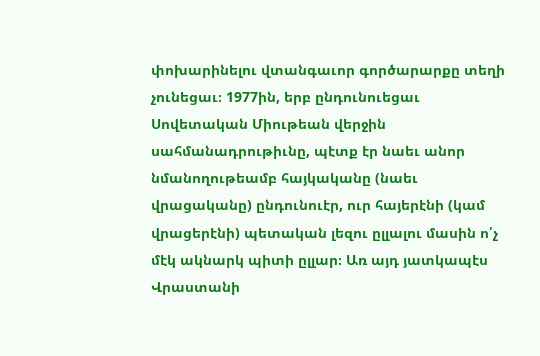փոխարինելու վտանգաւոր գործարարքը տեղի չունեցաւ։ 1977ին, երբ ընդունուեցաւ Սովետական Միութեան վերջին սահմանադրութիւնը, պէտք էր նաեւ անոր նմանողութեամբ հայկականը (նաեւ վրացականը) ընդունուէր, ուր հայերէնի (կամ վրացերէնի) պետական լեզու ըլլալու մասին ո՛չ մէկ ակնարկ պիտի ըլլար։ Առ այդ յատկապէս Վրաստանի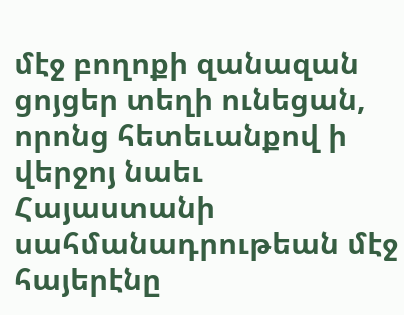մէջ բողոքի զանազան ցոյցեր տեղի ունեցան, որոնց հետեւանքով ի վերջոյ նաեւ Հայաստանի սահմանադրութեան մէջ հայերէնը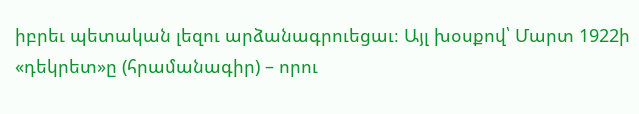իբրեւ պետական լեզու արձանագրուեցաւ։ Այլ խօսքով՝ Մարտ 1922ի «դեկրետ»ը (հրամանագիր) – որու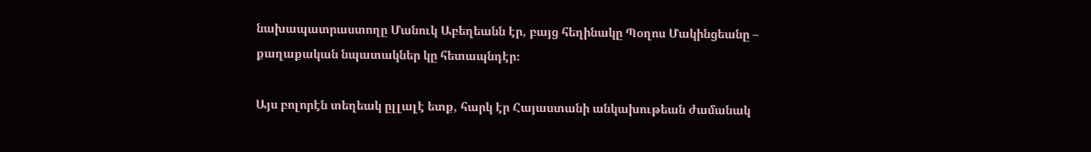նախապատրաստողը Մանուկ Աբեղեանն էր, բայց հեղինակը Պօղոս Մակինցեանը – քաղաքական նպատակներ կը հետապնդէր։

Այս բոլորէն տեղեակ ըլլալէ ետք, հարկ էր Հայաստանի անկախութեան ժամանակ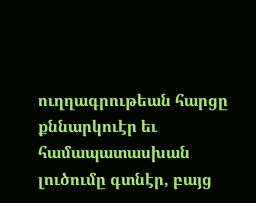ուղղագրութեան հարցը քննարկուէր եւ համապատասխան լուծումը գտնէր, բայց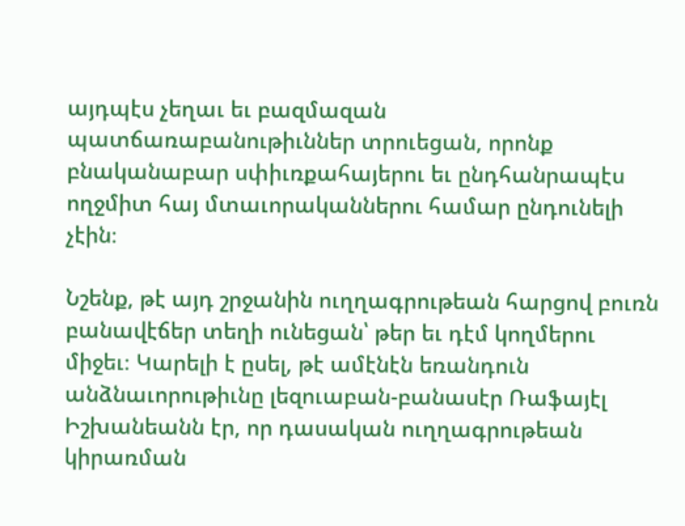այդպէս չեղաւ եւ բազմազան պատճառաբանութիւններ տրուեցան, որոնք բնականաբար սփիւռքահայերու եւ ընդհանրապէս ողջմիտ հայ մտաւորականներու համար ընդունելի չէին։

Նշենք, թէ այդ շրջանին ուղղագրութեան հարցով բուռն բանավէճեր տեղի ունեցան՝ թեր եւ դէմ կողմերու միջեւ։ Կարելի է ըսել, թէ ամէնէն եռանդուն անձնաւորութիւնը լեզուաբան-բանասէր Ռաֆայէլ Իշխանեանն էր, որ դասական ուղղագրութեան կիրառման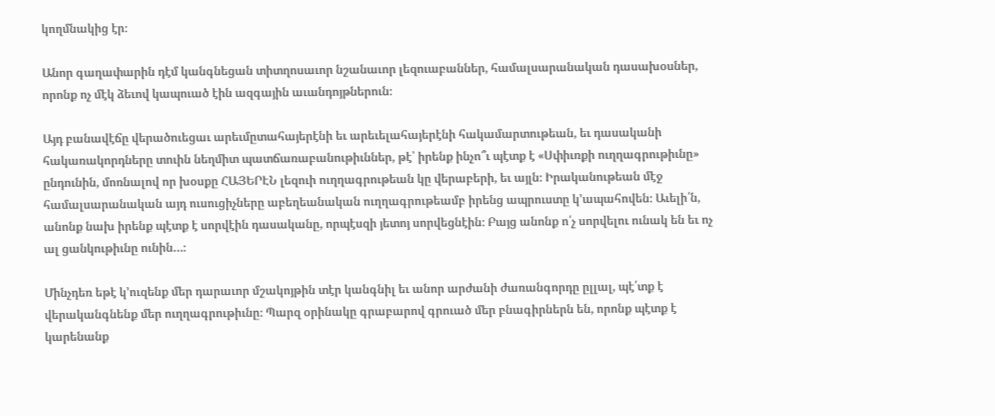կողմնակից էր։

Անոր գաղափարին դէմ կանգնեցան տիտղոսաւոր նշանաւոր լեզուաբաններ, համալսարանական դասախօսներ, որոնք ոչ մէկ ձեւով կապուած էին ազգային աւանդոյթներուն։

Այդ բանավէճը վերածուեցաւ արեւմըտահայերէնի եւ արեւելահայերէնի հակամարտութեան, եւ դասականի հակառակորդները տուին նեղմիտ պատճառաբանութիւններ, թէ՝ իրենք ինչո՞ւ պէտք է «Սփիւռքի ուղղագրութիւնը» ընդունին, մոռնալով որ խօսքը ՀԱՅԵՐԷՆ լեզուի ուղղագրութեան կը վերաբերի, եւ այլն։ Իրականութեան մէջ համալսարանական այդ ուսուցիչները աբեղեանական ուղղագրութեամբ իրենց ապրուստը կ՚ապահովեն։ Աւելի՛ն, անոնք նախ իրենք պէտք է սորվէին դասականը, որպէսզի յետոյ սորվեցնէին։ Բայց անոնք ո՛չ սորվելու ունակ են եւ ոչ ալ ցանկութիւնը ունին…։

Մինչդեռ եթէ կ՚ուզենք մեր դարաւոր մշակոյթին տէր կանգնիլ եւ անոր արժանի ժառանգորդը ըլլալ, պէ՛տք է վերականգնենք մեր ուղղագրութիւնը։ Պարզ օրինակը գրաբարով գրուած մեր բնագիրներն են, որոնք պէտք է կարենանք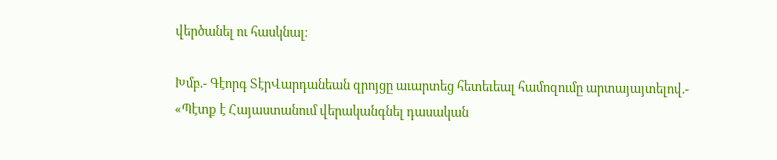վերծանել ու հասկնալ։

Խմբ.- Գէորգ ՏէրՎարդանեան զրոյցը աւարտեց հետեւեալ համոզումը արտայայտելով.- «Պէտք է Հայաստանում վերականգնել դասական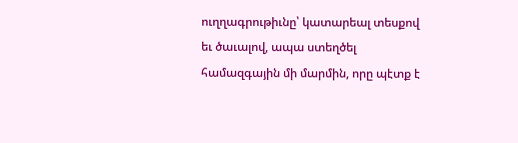ուղղագրութիւնը՝ կատարեալ տեսքով եւ ծաւալով, ապա ստեղծել համազգային մի մարմին, որը պէտք է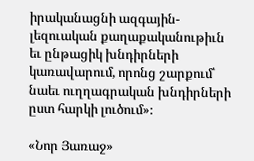իրականացնի ազգային-լեզուական քաղաքականութիւն եւ ընթացիկ խնդիրների կառավարում, որոնց շարքում՝ նաեւ ուղղագրական խնդիրների ըստ հարկի լուծում»։

«Նոր Յառաջ»